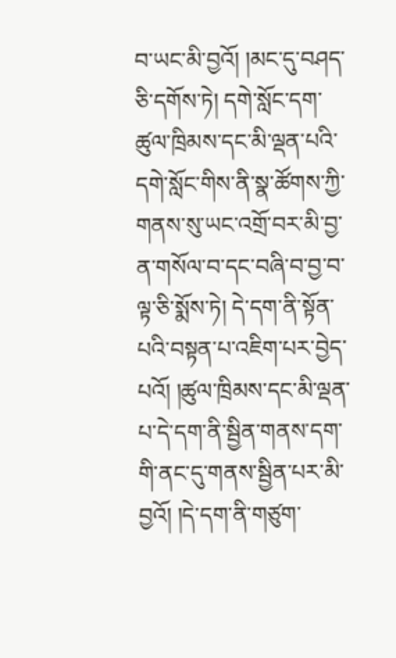བ་ཡང་མི་བྱའོ། །མང་དུ་བཤད་ཅི་དགོས་ཏེ། དགེ་སློང་དག་ཚུལ་ཁྲིམས་དང་མི་ལྡན་པའི་དགེ་སློང་གིས་ནི་སྣ་ཚོགས་ཀྱི་གནས་སུ་ཡང་འགྲོ་བར་མི་བྱ་ན་གསོལ་བ་དང་བཞི་བ་བྱ་བ་ལྟ་ཅི་སྨོས་ཏེ། དེ་དག་ནི་སྟོན་པའི་བསྟན་པ་འཇིག་པར་བྱེད་པའོ། །ཚུལ་ཁྲིམས་དང་མི་ལྡན་པ་དེ་དག་ནི་སྦྱིན་གནས་དག་གི་ནང་དུ་གནས་སྦྱིན་པར་མི་བྱའོ། །དེ་དག་ནི་གཙུག་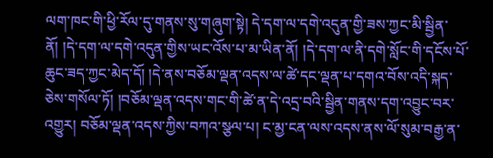ལག་ཁང་གི་ཕྱི་རོལ་དུ་གནས་སུ་གཞུག་སྟེ། དེ་དག་ལ་དགེ་འདུན་གྱི་ཟས་ཀྱང་མི་སྦྱིན་ནོ། །དེ་དག་ལ་དགེ་འདུན་གྱིས་ཡང་འོས་པ་མ་ཡིན་ནོ། །དེ་དག་ལ་ནི་དགེ་སློང་གི་དངོས་པོ་ཆུང་ཟད་ཀྱང་མེད་དོ། །དེ་ནས་བཅོམ་ལྡན་འདས་ལ་ཚེ་དང་ལྡན་པ་དགའ་བོས་འདི་སྐད་ཅེས་གསོལ་ཏོ། །བཅོམ་ལྡན་འདས་གང་གི་ཚེ་ན་དེ་འདྲ་བའི་སྦྱིན་གནས་དག་འབྱུང་བར་འགྱུར། བཅོམ་ལྡན་འདས་ཀྱིས་བཀའ་སྩལ་པ། ང་མྱ་ངན་ལས་འདས་ནས་ལོ་སུམ་བརྒྱ་ན་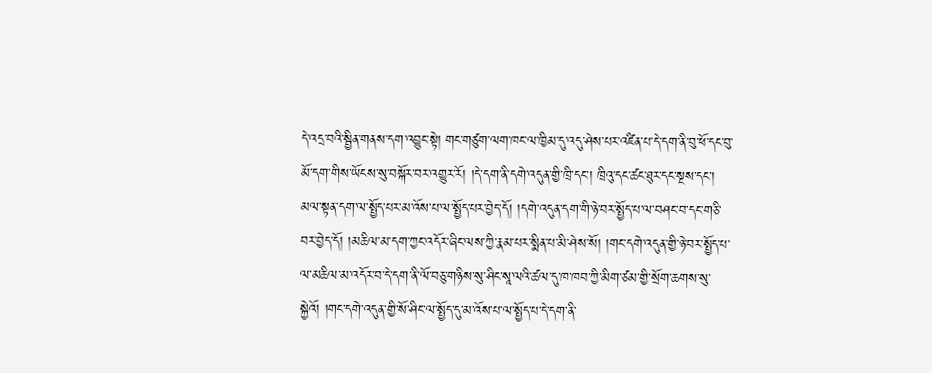དེ་འདྲ་བའི་སྦྱིན་གནས་དག་འབྱུང་སྟེ། གང་གཙུག་ལག་ཁང་ལ་ཁྱིམ་དུ་འདུ་ཤེས་པར་འཛིན་པ་དེ་དག་ནི་བུ་ཕོ་དང་བུ་མོ་དག་གིས་ཡོངས་སུ་བསྐོར་བར་འགྱུར་རོ། །དེ་དག་ནི་དགེ་འདུན་གྱི་ཁྲི་དང་། ཁྲིའུ་དང་ཚང་ཐུར་དང་སྔས་དང་། མལ་སྟན་དག་ལ་སྤྱོད་པར་མ་འོས་པ་ལ་སྤྱོད་པར་བྱེད་དོ། །དགེ་འདུན་དག་གི་ཉེ་བར་སྤྱོད་པ་ལ་བཤང་བ་དང་གཅི་བར་བྱེད་དོ། །མཆིལ་མ་དག་ཀྱང་འདོར་ཞིང་ལས་ཀྱི་རྣམ་པར་སྨིན་པ་མི་ཤེས་སོ། །གང་དགེ་འདུན་གྱི་ཉེ་བར་སྤྱོད་པ་ལ་མཆིལ་མ་འདོར་བ་དེ་དག་ནི་ལོ་བཅུ་གཉིས་སུ་ཤིང་སཱ་ལའི་ཚལ་དུ་ཁ་ཁབ་ཀྱི་མིག་ཙམ་གྱི་སྲོག་ཆགས་སུ་སྐྱེའོ། །གང་དགེ་འདུན་གྱི་སོ་ཤིང་ལ་སྤྱོད་དུ་མ་འོས་པ་ལ་སྤྱོད་པ་དེ་དག་ནི་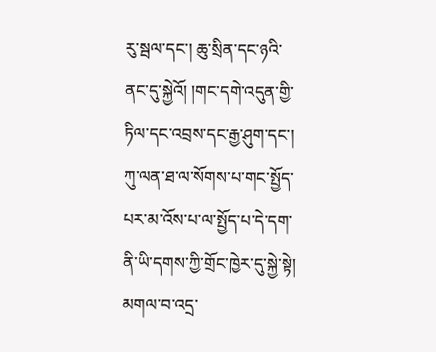རུ་སྦལ་དང་། ཆུ་སྲིན་དང་ཉའི་ནང་དུ་སྐྱེའོ། །གང་དགེ་འདུན་གྱི་ཏིལ་དང་འབྲས་དང་རྒྱ་ཤུག་དང་། ཀུ་ལན་ཐ་ལ་སོགས་པ་གང་སྤྱོད་པར་མ་འོས་པ་ལ་སྤྱོད་པ་དེ་དག་ནི་ཡི་དགས་ཀྱི་གྲོང་ཁྱེར་དུ་སྐྱེ་སྟེ། མགལ་བ་འདྲ་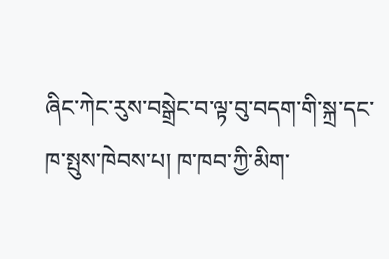ཞིང་ཀེང་རུས་བསྒྲེང་བ་ལྟ་བུ་བདག་གི་སྐྲ་དང་ཁ་སྤུས་ཁེབས་པ། ཁ་ཁབ་ཀྱི་མིག་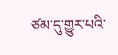ཙམ་དུ་གྱུར་པའི་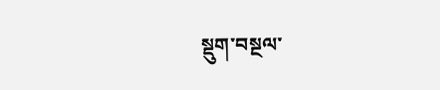སྡུག་བསྔལ་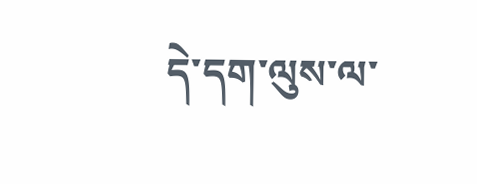དེ་དག་ལུས་ལ་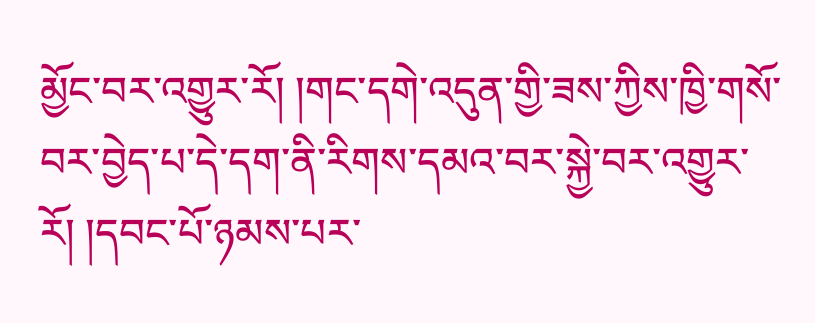མྱོང་བར་འགྱུར་རོ། །གང་དགེ་འདུན་གྱི་ཟས་ཀྱིས་ཁྱི་གསོ་བར་བྱེད་པ་དེ་དག་ནི་རིགས་དམའ་བར་སྐྱེ་བར་འགྱུར་རོ། །དབང་པོ་ཉམས་པར་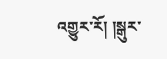འགྱུར་རོ། །སྒུར་